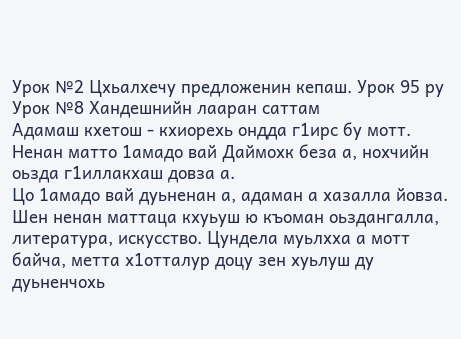Урок №2 Цхьалхечу предложенин кепаш. Урок 95 ру
Урок №8 Хандешнийн лааран саттам
Адамаш кхетош - кхиорехь ондда г1ирс бу мотт. Ненан матто 1амадо вай Даймохк беза а, нохчийн оьзда г1иллакхаш довза а.
Цо 1амадо вай дуьненан а, адаман а хазалла йовза.
Шен ненан маттаца кхуьуш ю къоман оьздангалла, литература, искусство. Цундела муьлхха а мотт байча, метта х1отталур доцу зен хуьлуш ду дуьненчохь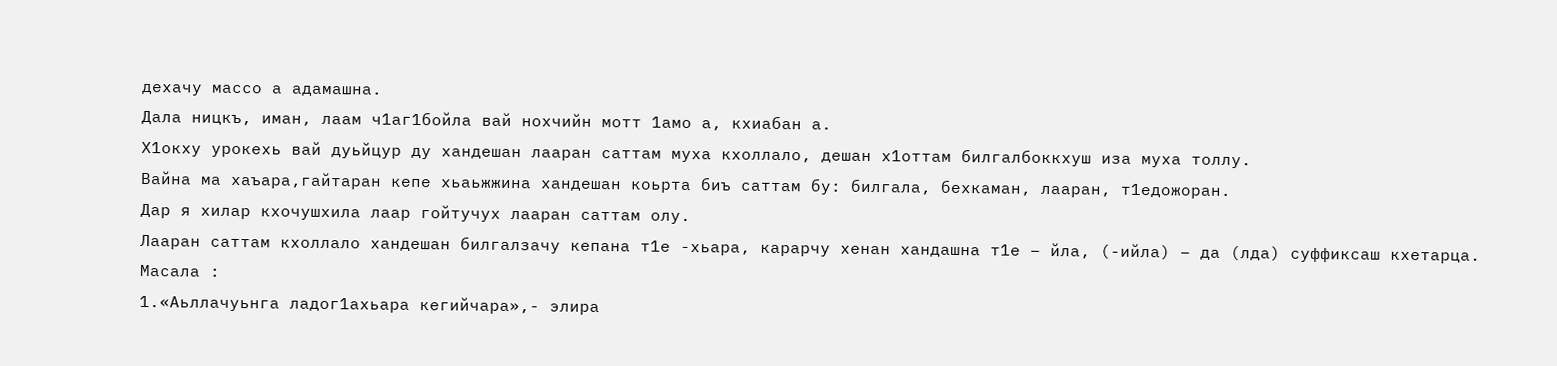дехачу массо а адамашна.
Дала ницкъ, иман, лаам ч1аг1бойла вай нохчийн мотт 1амо а, кхиабан а.
Х1окху урокехь вай дуьйцур ду хандешан лааран саттам муха кхоллало, дешан х1оттам билгалбоккхуш иза муха толлу.
Вайна ма хаъара,гайтаран кепе хьаьжжина хандешан коьрта биъ саттам бу: билгала, бехкаман, лааран, т1едожоран.
Дар я хилар кхочушхила лаар гойтучух лааран саттам олу.
Лааран саттам кхоллало хандешан билгалзачу кепана т1е -хьара, карарчу хенан хандашна т1е – йла, (-ийла) – да (лда) суффиксаш кхетарца. Масала :
1.«Аьллачуьнга ладог1ахьара кегийчара»,- элира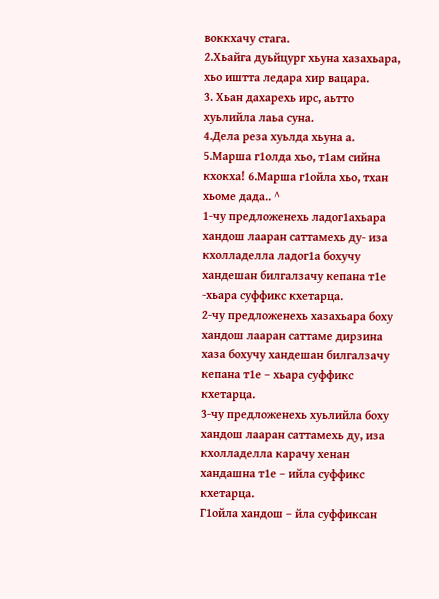воккхачу стага.
2.Хьайга дуьйцург хьуна хазахьара, хьо иштта ледара хир вацара.
3. Хьан дахарехь ирс, аьтто хуьлийла лаьа суна.
4.Дела реза хуьлда хьуна а.
5.Марша г1олда хьо, т1ам сийна кхокха! 6.Марша г1ойла хьо, тхан хьоме дада.. ^
1-чу предложенехь ладог1ахьара хандош лааран саттамехь ду- иза кхолладелла ладог1а бохучу хандешан билгалзачу кепана т1е -хьара суффикс кхетарца.
2-чу предложенехь хазахьара боху хандош лааран саттаме дирзина хаза бохучу хандешан билгалзачу кепана т1е – хьара суффикс кхетарца.
3-чу предложенехь хуьлийла боху хандош лааран саттамехь ду, иза кхолладелла карачу хенан хандашна т1е – ийла суффикс кхетарца.
Г1ойла хандош – йла суффиксан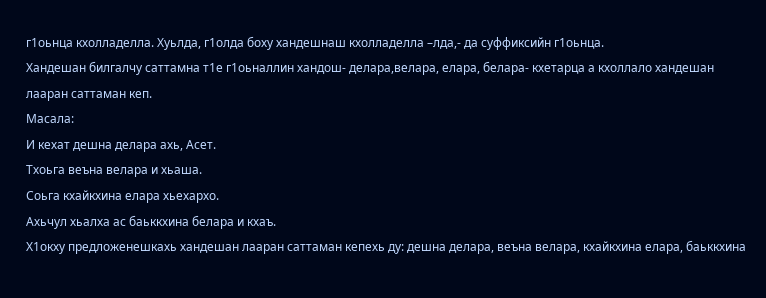г1оьнца кхолладелла. Хуьлда, г1олда боху хандешнаш кхолладелла –лда,- да суффиксийн г1оьнца.
Хандешан билгалчу саттамна т1е г1оьналлин хандош- делара,велара, елара, белара- кхетарца а кхоллало хандешан лааран саттаман кеп.
Масала:
И кехат дешна делара ахь, Асет.
Тхоьга веъна велара и хьаша.
Соьга кхайкхина елара хьехархо.
Ахьчул хьалха ас баьккхина белара и кхаъ.
Х1окху предложенешкахь хандешан лааран саттаман кепехь ду: дешна делара, веъна велара, кхайкхина елара, баьккхина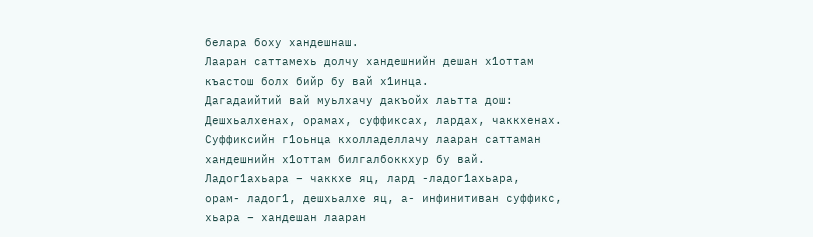белара боху хандешнаш.
Лааран саттамехь долчу хандешнийн дешан х1оттам къастош болх бийр бу вай х1инца.
Дагадаийтий вай муьлхачу дакъойх лаьтта дош:
Дешхьалхенах, орамах, суффиксах, лардах, чаккхенах.
Суффиксийн г1оьнца кхолладеллачу лааран саттаман хандешнийн х1оттам билгалбоккхур бу вай.
Ладог1ахьара – чаккхе яц, лард -ладог1ахьара,
орам- ладог1, дешхьалхе яц, а- инфинитиван суффикс, хьара – хандешан лааран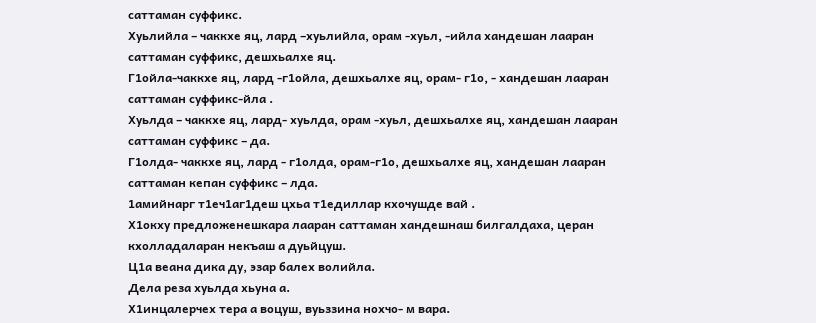саттаман суффикс.
Хуьлийла – чаккхе яц, лард –хуьлийла, орам -хуьл, -ийла хандешан лааран саттаман суффикс, дешхьалхе яц.
Г1ойла-чаккхе яц, лард -г1ойла, дешхьалхе яц, орам- г1о, - хандешан лааран саттаман суффикс-йла .
Хуьлда – чаккхе яц, лард- хуьлда, орам -хуьл, дешхьалхе яц, хандешан лааран саттаман суффикс – да.
Г1олда- чаккхе яц, лард - г1олда, орам-г1о, дешхьалхе яц, хандешан лааран саттаман кепан суффикс – лда.
1амийнарг т1еч1аг1деш цхьа т1едиллар кхочушде вай .
Х1окху предложенешкара лааран саттаман хандешнаш билгалдаха, церан кхолладаларан некъаш а дуьйцуш.
Ц1а веана дика ду, эзар балех волийла.
Дела реза хуьлда хьуна а.
Х1инцалерчех тера а воцуш, вуьззина нохчо- м вара.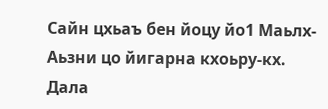Сайн цхьаъ бен йоцу йо1 Маьлх-Аьзни цо йигарна кхоьру-кх.
Дала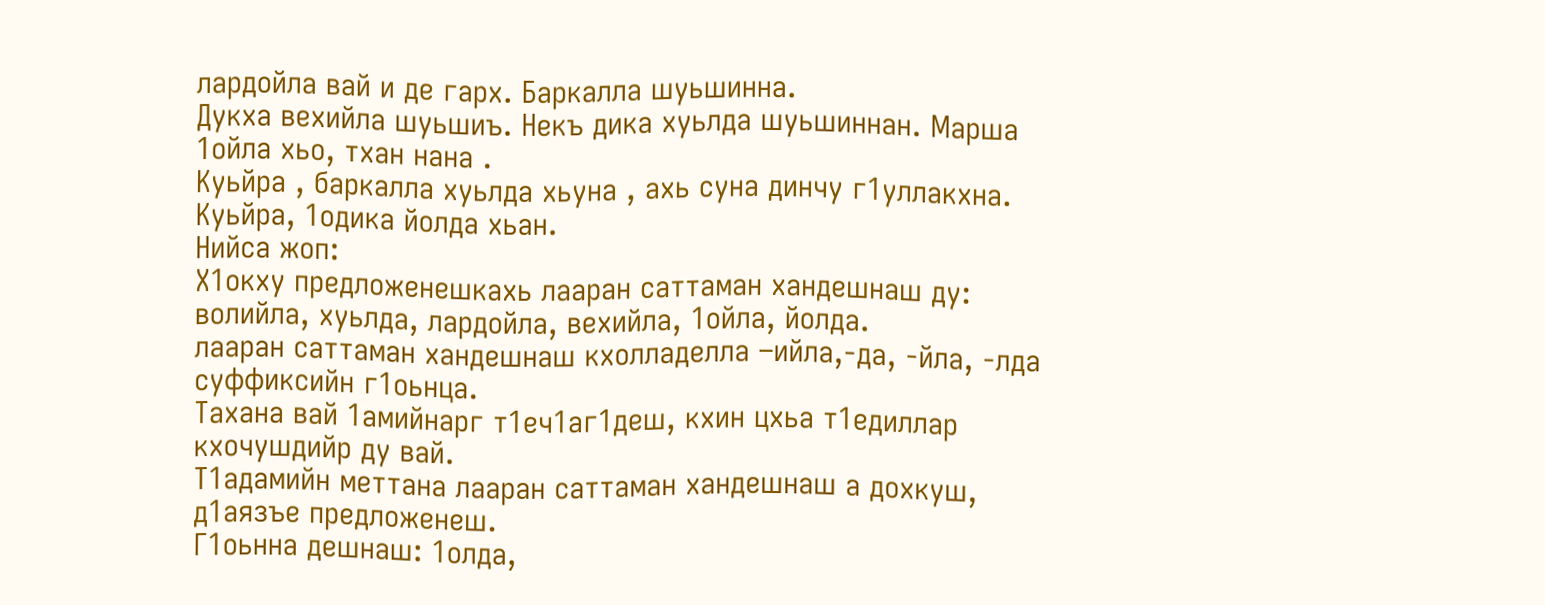лардойла вай и де гарх. Баркалла шуьшинна.
Дукха вехийла шуьшиъ. Некъ дика хуьлда шуьшиннан. Марша 1ойла хьо, тхан нана .
Куьйра , баркалла хуьлда хьуна , ахь суна динчу г1уллакхна.
Куьйра, 1одика йолда хьан.
Нийса жоп:
Х1окху предложенешкахь лааран саттаман хандешнаш ду:
волийла, хуьлда, лардойла, вехийла, 1ойла, йолда.
лааран саттаман хандешнаш кхолладелла –ийла,-да, -йла, -лда суффиксийн г1оьнца.
Тахана вай 1амийнарг т1еч1аг1деш, кхин цхьа т1едиллар кхочушдийр ду вай.
Т1адамийн меттана лааран саттаман хандешнаш а дохкуш, д1аязъе предложенеш.
Г1оьнна дешнаш: 1олда,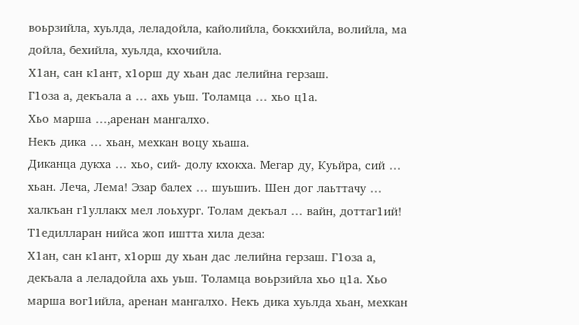воьрзийла, хуьлда, леладойла, кайолийла, боккхийла, волийла, ма дойла, бехийла, хуьлда, кхочийла.
Х1ан, сан к1ант, х1орш ду хьан дас лелийна герзаш.
Г1оза а, декъала а … ахь уьш. Толамца … хьо ц1а.
Хьо марша …,аренан мангалхо.
Некъ дика … хьан, мехкан воцу хьаша.
Диканца дукха … хьо, сий- долу кхокха. Мегар ду, Куьйра, сий … хьан. Леча, Лема! Эзар балех … шуьшиъ. Шен дог лаьттачу … халкъан г1уллакх мел лоьхург. Толам декъал … вайн, доттаг1ий!
Т1едилларан нийса жоп иштта хила деза:
Х1ан, сан к1ант, х1орш ду хьан дас лелийна герзаш. Г1оза а, декъала а леладойла ахь уьш. Толамца воьрзийла хьо ц1а. Хьо марша вог1ийла, аренан мангалхо. Некъ дика хуьлда хьан, мехкан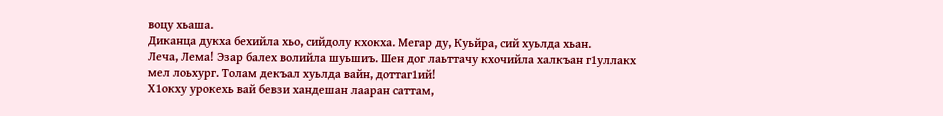воцу хьаша.
Диканца дукха бехийла хьо, сийдолу кхокха. Мегар ду, Куьйра, сий хуьлда хьан.
Леча, Лема! Эзар балех волийла шуьшиъ. Шен дог лаьттачу кхочийла халкъан г1уллакх мел лоьхург. Толам декъал хуьлда вайн, доттаг1ий!
Х1окху урокехь вай бевзи хандешан лааран саттам,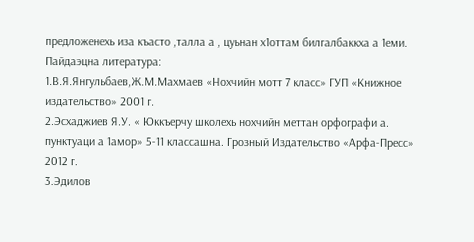предложенехь иза къасто ,талла а , цуьнан х1оттам билгалбаккха а 1еми.
Пайдаэцна литература:
1.В.Я.Янгульбаев,Ж.М.Махмаев «Нохчийн мотт 7 класс» ГУП «Книжное издательство» 2001 г.
2.Эсхаджиев Я.У. « Юккъерчу школехь нохчийн меттан орфографи а. пунктуаци а 1амор» 5-11 классашна. Грозный Издательство «Арфа-Пресс» 2012 г.
3.Эдилов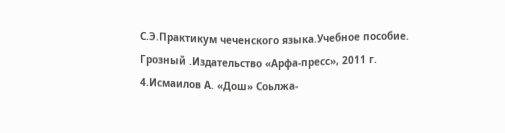С.Э.Практикум чеченского языка.Учебное пособие. Грозный .Издательство «Арфа-пресс», 2011 г.
4.Исмаилов А. «Дош» Соьлжа-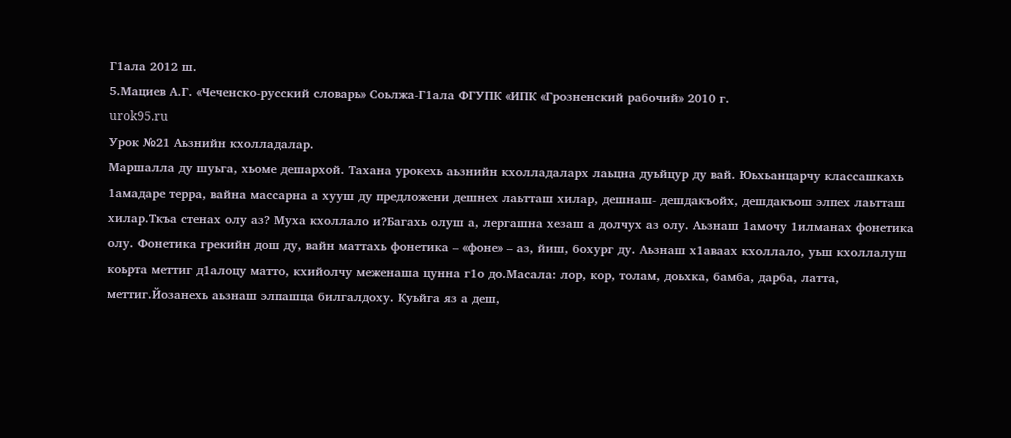Г1ала 2012 ш.
5.Мациев А.Г. «Чеченско-русский словарь» Соьлжа-Г1ала ФГУПК «ИПК «Грозненский рабочий» 2010 г.
urok95.ru
Урок №21 Аьзнийн кхолладалар.
Маршалла ду шуьга, хьоме дешархой. Тахана урокехь аьзнийн кхолладаларх лаьцна дуьйцур ду вай. Юьхьанцарчу классашкахь 1амадаре терра, вайна массарна а хууш ду предложени дешнех лаьтташ хилар, дешнаш- дешдакъойх, дешдакъош элпех лаьтташ хилар.Ткъа стенах олу аз? Муха кхоллало и?Багахь олуш а, лергашна хезаш а долчух аз олу. Аьзнаш 1амочу 1илманах фонетика олу. Фонетика грекийн дош ду, вайн маттахь фонетика – «фоне» – аз, йиш, бохург ду. Аьзнаш х1аваах кхоллало, уьш кхоллалуш коьрта меттиг д1алоцу матто, кхийолчу меженаша цунна г1о до.Масала: лор, кор, толам, доьхка, бамба, дарба, латта, меттиг.Йозанехь аьзнаш элпашца билгалдоху. Куьйга яз а деш,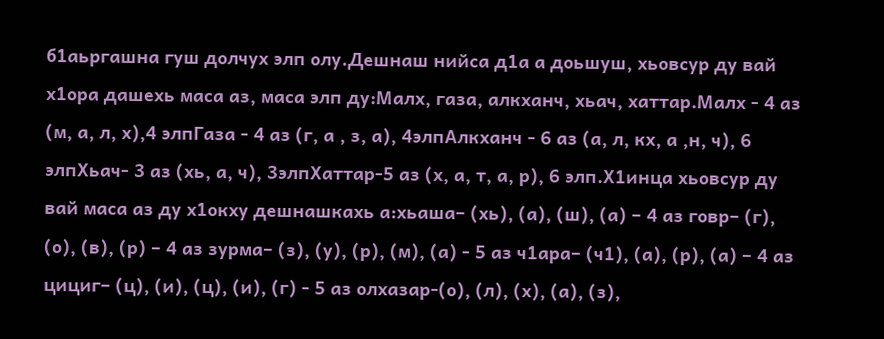б1аьргашна гуш долчух элп олу.Дешнаш нийса д1а а доьшуш, хьовсур ду вай х1ора дашехь маса аз, маса элп ду:Малх, газа, алкханч, хьач, хаттар.Малх - 4 аз (м, а, л, х),4 элпГаза - 4 аз (г, а , з, а), 4элпАлкханч - 6 аз (а, л, кх, а ,н, ч), 6 элпХьач- 3 аз (хь, а, ч), 3элпХаттар-5 аз (х, а, т, а, р), 6 элп.Х1инца хьовсур ду вай маса аз ду х1окху дешнашкахь а:хьаша– (хь), (а), (ш), (а) – 4 аз говр– (г), (о), (в), (р) – 4 аз зурма– (з), (у), (р), (м), (а) - 5 аз ч1ара– (ч1), (а), (р), (а) – 4 аз цициг– (ц), (и), (ц), (и), (г) - 5 аз олхазар-(о), (л), (х), (а), (з),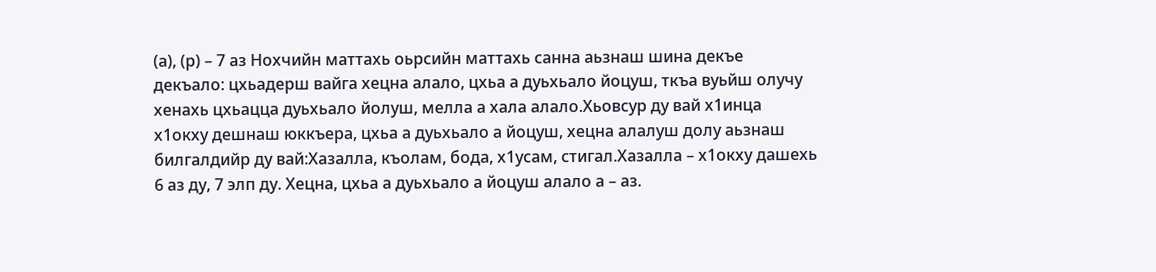(а), (р) – 7 аз Нохчийн маттахь оьрсийн маттахь санна аьзнаш шина декъе декъало: цхьадерш вайга хецна алало, цхьа а дуьхьало йоцуш, ткъа вуьйш олучу хенахь цхьацца дуьхьало йолуш, мелла а хала алало.Хьовсур ду вай х1инца х1окху дешнаш юккъера, цхьа а дуьхьало а йоцуш, хецна алалуш долу аьзнаш билгалдийр ду вай:Хазалла, къолам, бода, х1усам, стигал.Хазалла – х1окху дашехь 6 аз ду, 7 элп ду. Хецна, цхьа а дуьхьало а йоцуш алало а – аз.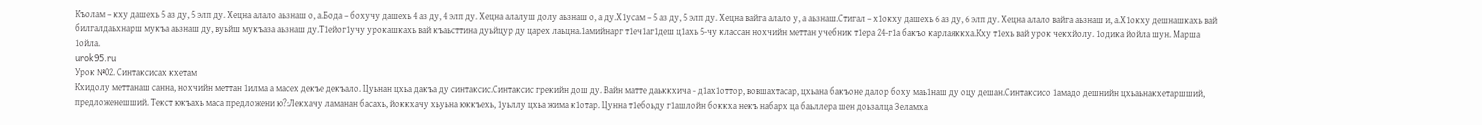Къолам – кху дашехь 5 аз ду, 5 элп ду. Хецна алало аьзнаш о, а.Бода – бохучу дашехь 4 аз ду, 4 элп ду. Хецна алалуш долу аьзнаш о, а ду.Х1усам – 5 аз ду, 5 элп ду. Хецна вайга алало у, а аьзнаш.Стигал – х1окху дашехь 6 аз ду, 6 элп ду. Хецна алало вайга аьзнаш и, а.Х1окху дешнашкахь вай билгалдаьхнарш мукъа аьзнаш ду, вуьйш мукъаза аьзнаш ду.Т1ейог1учу урокашкахь вай къаьсттина дуьйцур ду царех лаьцна.1амийнарг т1еч1аг1деш ц1ахь 5-чу классан нохчийн меттан учебник т1ера 24-г1а бакъо карлаяккха.Кху т1ехь вай урок чекхйолу. 1одика йойла шун. Марша 1ойла.
urok95.ru
Урок №02. Синтаксисах кхетам
Кхидолу меттанаш санна, нохчийн меттан 1илма а масех декъе декъало. Цуьнан цхьа дакъа ду синтаксис.Синтаксис грекийн дош ду. Вайн матте даьккхича - д1ах1оттор, вовшахтасар, цхьана бакъоне далор боху маь1наш ду оцу дешан.Синтаксисо 1амадо дешнийн цхьаьнакхетаршший, предложенешший. Текст юкъахь маса предложени ю?:Лекхачу ламанан басахь, йоккхачу хьуьна юккъехь, 1уьллу цхьа жима к1отар. Цунна т1ебоьду г1ашлойн боккха некъ набарх ца баьллера шен доьзалца Зеламха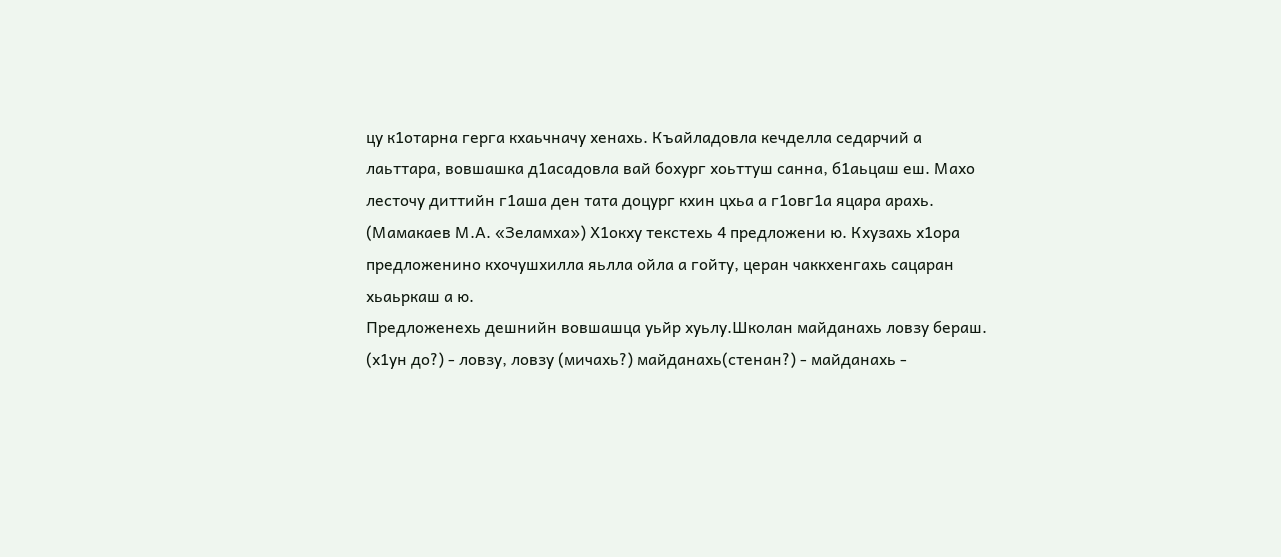цу к1отарна герга кхаьчначу хенахь. Къайладовла кечделла седарчий а лаьттара, вовшашка д1асадовла вай бохург хоьттуш санна, б1аьцаш еш. Махо лесточу диттийн г1аша ден тата доцург кхин цхьа а г1овг1а яцара арахь. (Мамакаев М.А. «Зеламха») Х1окху текстехь 4 предложени ю. Кхузахь х1ора предложенино кхочушхилла яьлла ойла а гойту, церан чаккхенгахь сацаран хьаьркаш а ю.
Предложенехь дешнийн вовшашца уьйр хуьлу.Школан майданахь ловзу бераш. (х1ун до?) - ловзу, ловзу (мичахь?) майданахь(стенан?) - майданахь -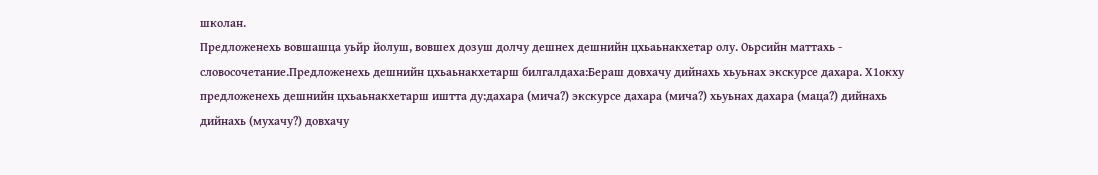школан.
Предложенехь вовшашца уьйр йолуш, вовшех дозуш долчу дешнех дешнийн цхьаьнакхетар олу. Оьрсийн маттахь - словосочетание.Предложенехь дешнийн цхьаьнакхетарш билгалдаха:Бераш довхачу дийнахь хьуьнах экскурсе дахара. Х1окху предложенехь дешнийн цхьаьнакхетарш иштта ду:дахара (мича?) экскурсе дахара (мича?) хьуьнах дахара (маца?) дийнахь дийнахь (мухачу?) довхачу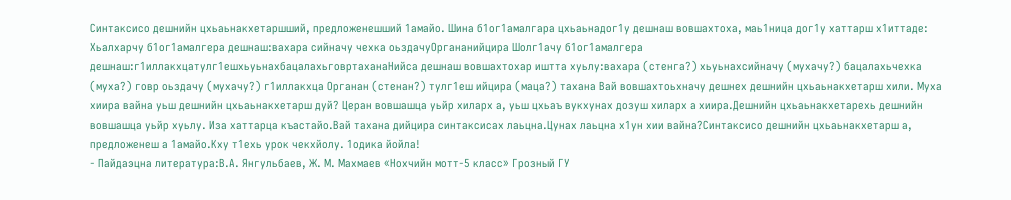Синтаксисо дешнийн цхьаьнакхетаршший, предложенешший 1амайо. Шина б1ог1амалгара цхьаьнадог1у дешнаш вовшахтоха, маь1ница дог1у хаттарш х1иттаде: Хьалхарчу б1ог1амалгера дешнаш:вахара сийначу чехка оьздачуОргананийцира Шолг1ачу б1ог1амалгера дешнаш:г1иллакхцатулг1ешхьуьнахбацалахьговртаханаНийса дешнаш вовшахтохар иштта хуьлу:вахара (стенга?) хьуьнахсийначу (мухачу?) бацалахьчехка (муха?) говр оьздачу (мухачу?) г1иллакхца Органан (стенан?) тулг1еш ийцира (маца?) тахана Вай вовшахтоьхначу дешнех дешнийн цхьаьнакхетарш хили. Муха хиира вайна уьш дешнийн цхьаьнакхетарш дуй? Церан вовшашца уьйр хиларх а, уьш цхьаъ вукхунах дозуш хиларх а хиира.Дешнийн цхьаьнакхетарехь дешнийн вовшашца уьйр хуьлу. Иза хаттарца къастайо.Вай тахана дийцира синтаксисах лаьцна.Цунах лаьцна х1ун хии вайна?Синтаксисо дешнийн цхьаьнакхетарш а, предложенеш а 1амайо.Кху т1ехь урок чекхйолу. 1одика йойла!
- Пайдаэцна литература:В.А. Янгульбаев, Ж. М. Махмаев «Нохчийн мотт-5 класс» Грозный ГУ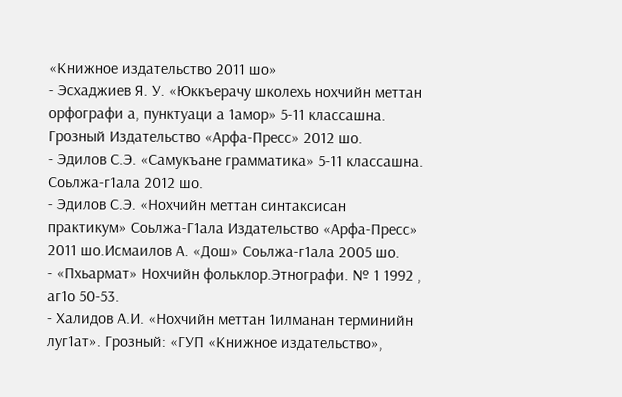«Книжное издательство 2011 шо»
- Эсхаджиев Я. У. «Юккъерачу школехь нохчийн меттан орфографи а, пунктуаци а 1амор» 5-11 классашна. Грозный Издательство «Арфа-Пресс» 2012 шо.
- Эдилов С.Э. «Самукъане грамматика» 5-11 классашна. Соьлжа-г1ала 2012 шо.
- Эдилов С.Э. «Нохчийн меттан синтаксисан практикум» Соьлжа-Г1ала Издательство «Арфа-Пресс» 2011 шо.Исмаилов А. «Дош» Соьлжа-г1ала 2005 шо.
- «Пхьармат» Нохчийн фольклор.Этнографи. № 1 1992 , аг1о 50-53.
- Халидов А.И. «Нохчийн меттан 1илманан терминийн луг1ат». Грозный: «ГУП «Книжное издательство»,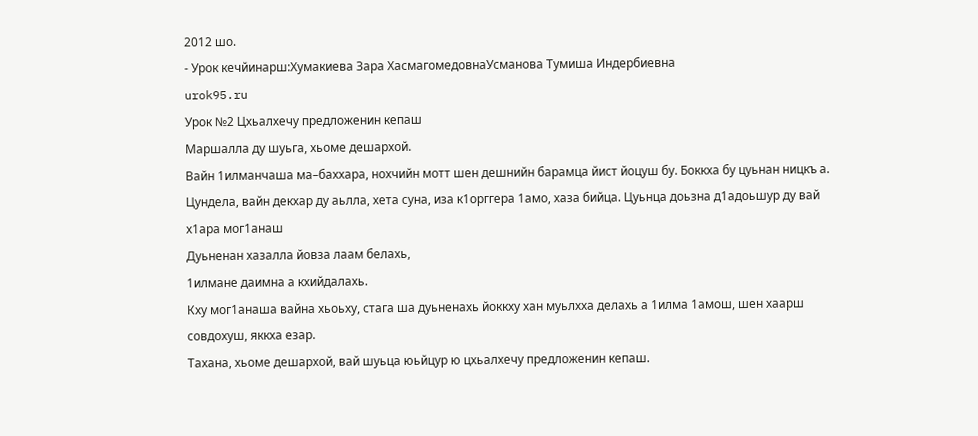2012 шо.
- Урок кечйинарш:Хумакиева Зара ХасмагомедовнаУсманова Тумиша Индербиевна
urok95.ru
Урок №2 Цхьалхечу предложенин кепаш
Маршалла ду шуьга, хьоме дешархой.
Вайн 1илманчаша ма–баххара, нохчийн мотт шен дешнийн барамца йист йоцуш бу. Боккха бу цуьнан ницкъ а.
Цундела, вайн декхар ду аьлла, хета суна, иза к1орггера 1амо, хаза бийца. Цуьнца доьзна д1адоьшур ду вай х1ара мог1анаш
Дуьненан хазалла йовза лаам белахь,
1илмане даимна а кхийдалахь.
Кху мог1анаша вайна хьоьху, стага ша дуьненахь йоккху хан муьлхха делахь а 1илма 1амош, шен хаарш совдохуш, яккха езар.
Тахана, хьоме дешархой, вай шуьца юьйцур ю цхьалхечу предложенин кепаш.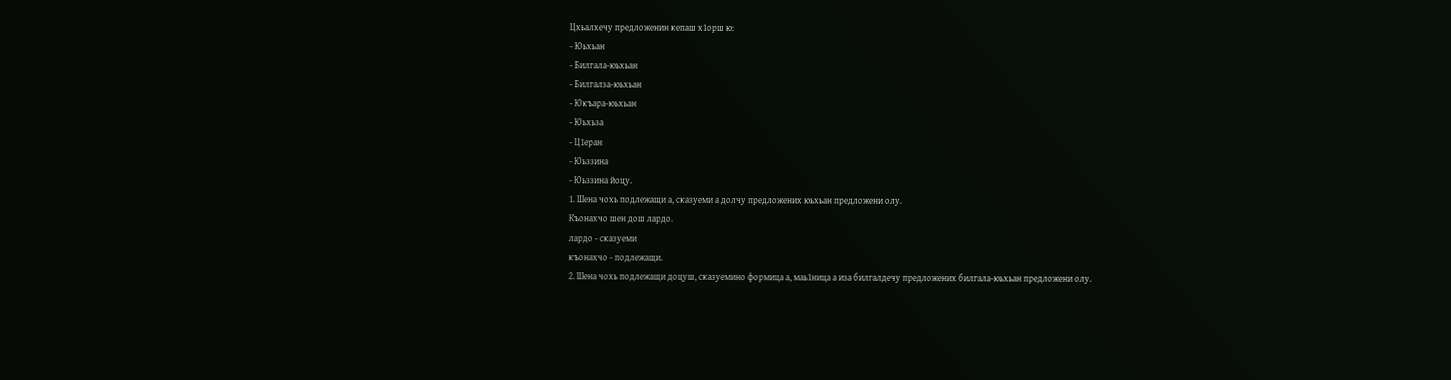Цхьалхечу предложенин кепаш х1орш ю:
- Юьхьан
- Билгала-юьхьан
- Билгалза-юьхьан
- Юкъара-юьхьан
- Юьхьза
- Ц1еран
- Юьззина
- Юьззина йоцу.
1. Шена чохь подлежащи а, сказуеми а долчу предложених юьхьан предложени олу.
Къонахчо шен дош лардо.
лардо - сказуеми
къонахчо - подлежащи.
2. Шена чохь подлежащи доцуш, сказуемино формица а, маь1ница а иза билгалдечу предложених билгала-юьхьан предложени олу.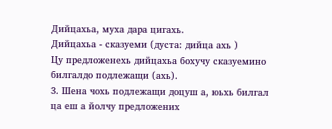Дийцахьа, муха дара цигахь.
Дийцахьа - сказуеми (дуста: дийца ахь )
Цу предложенехь дийцахьа бохучу сказуемино билгалдо подлежащи (ахь).
3. Шена чохь подлежащи доцуш а, юьхь билгал ца еш а йолчу предложених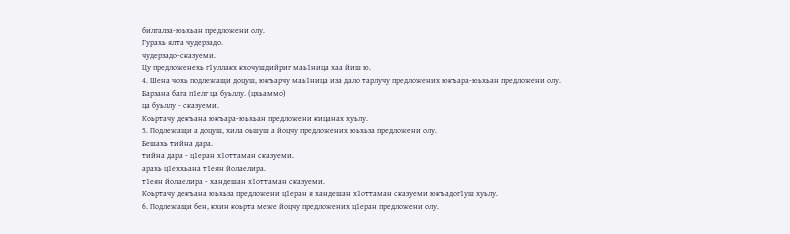билгалза-юьхьан предложени олу.
Гурахь ялта чудерзадо.
чудерзадо-сказуеми.
Цу предложенехь г1уллакх кхочушдийриг маь1ница хаа йиш ю.
4. Шена чохь подлежащи доцуш, юкъарчу маь1ница иза дало тарлучу предложених юкъара-юьхьан предложени олу.
Барзана бага п1елг ца буьллу. (цхьаммо)
ца буьллу - сказуеми.
Коьртачу декъана юкъара-юьхьан предложени кицанах хуьлу.
5. Подлежащи а доцуш, хила оьшуш а йоцчу предложених юьхьза предложени олу.
Бешахь тийна дара.
тийна дара - ц1еран х1оттаман сказуеми.
арахь ц1еххьана т1еян йолаелира.
т1еян йолаелира - хандешан х1оттаман сказуеми.
Коьртачу декъана юьхьза предложени ц1еран я хандешан х1оттаман сказуеми юкъадог1уш хуьлу.
6. Подлежащи бен, кхин коьрта меже йоцчу предложених ц1еран предложени олу.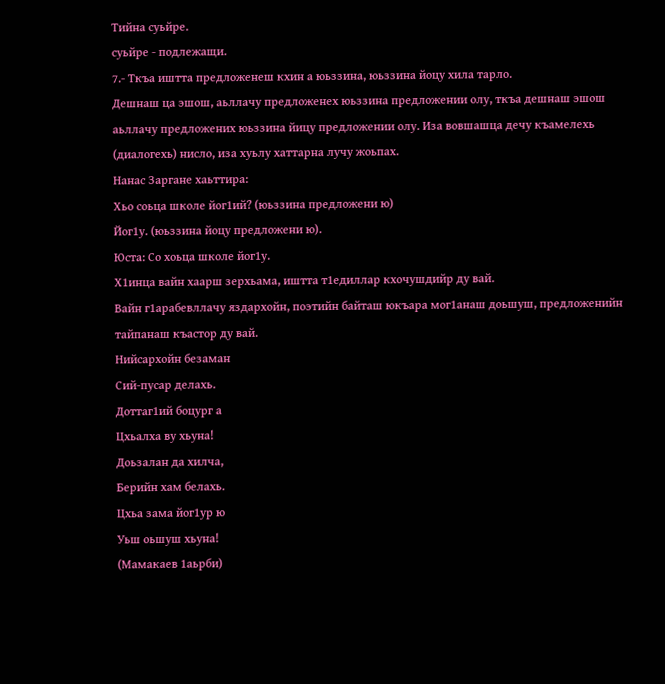Тийна суьйре.
суьйре - подлежащи.
7.- Ткъа иштта предложенеш кхин а юьззина, юьззина йоцу хила тарло.
Дешнаш ца эшош, аьллачу предложенех юьззина предложении олу, ткъа дешнаш эшош аьллачу предложених юьззина йицу предложении олу. Иза вовшашца дечу къамелехь (диалогехь) нисло, иза хуьлу хаттарна лучу жоьпах.
Нанас Заргане хаьттира:
Хьо соьца школе йог1ий? (юьззина предложени ю)
Йог1у. (юьззина йоцу предложени ю).
Юста: Со хоьца школе йог1у.
Х1инца вайн хаарш зерхьама, иштта т1едиллар кхочушдийр ду вай.
Вайн г1арабевллачу яздархойн, поэтийн байташ юкъара мог1анаш доьшуш, предложенийн тайпанаш къастор ду вай.
Нийсархойн безаман
Сий-пусар делахь.
Доттаг1ий боцург а
Цхьалха ву хьуна!
Доьзалан да хилча,
Берийн хам белахь.
Цхьа зама йог1ур ю
Уьш оьшуш хьуна!
(Мамакаев 1аьрби)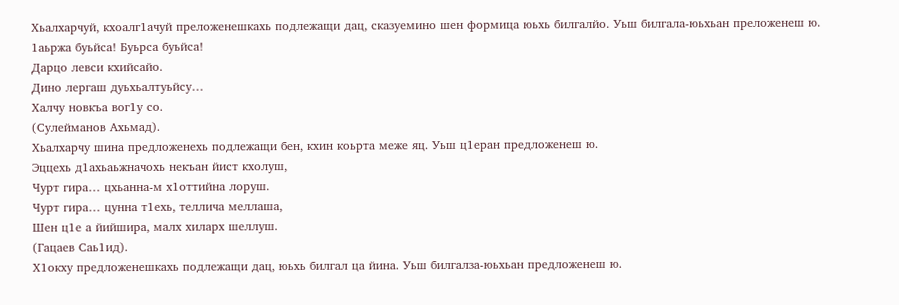Хьалхарчуй, кхоалг1ачуй преложенешкахь подлежащи дац, сказуемино шен формица юьхь билгалйо. Уьш билгала-юьхьан преложенеш ю.
1аьржа буьйса! Буьрса буьйса!
Дарцо левси кхийсайо.
Дино лергаш дуьхьалтуьйсу…
Халчу новкъа вог1у со.
(Сулейманов Ахьмад).
Хьалхарчу шина предложенехь подлежащи бен, кхин коьрта меже яц. Уьш ц1еран предложенеш ю.
Эццехь д1ахьаьжначохь некъан йист кхолуш,
Чурт гира… цхьанна-м х1оттийна лоруш.
Чурт гира… цунна т1ехь, теллича меллаша,
Шен ц1е а йийшира, малх хиларх шеллуш.
(Гацаев Саь1ид).
Х1окху предложенешкахь подлежащи дац, юьхь билгал ца йина. Уьш билгалза-юьхьан предложенеш ю.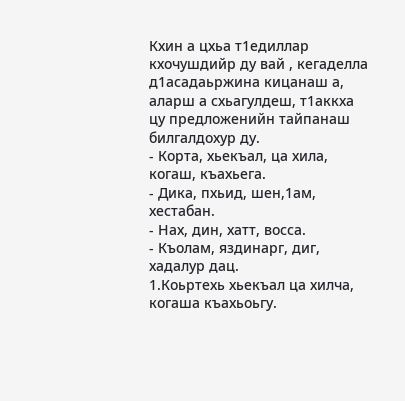Кхин а цхьа т1едиллар кхочушдийр ду вай , кегаделла д1асадаьржина кицанаш а, аларш а схьагулдеш, т1аккха цу предложенийн тайпанаш билгалдохур ду.
- Корта, хьекъал, ца хила, когаш, къахьега.
- Дика, пхьид, шен,1ам, хестабан.
- Нах, дин, хатт, восса.
- Къолам, яздинарг, диг, хадалур дац.
1.Коьртехь хьекъал ца хилча, когаша къахьоьгу.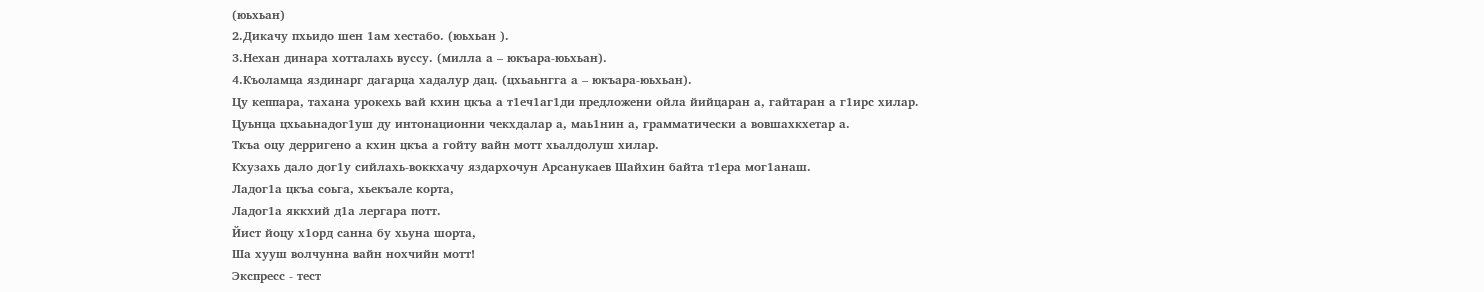(юьхьан)
2.Дикачу пхьидо шен 1ам хестабо. (юьхьан ).
3.Нехан динара хотталахь вуссу. (милла а – юкъара-юьхьан).
4.Къоламца яздинарг дагарца хадалур дац. (цхьаьнгга а – юкъара-юьхьан).
Цу кеппара, тахана урокехь вай кхин цкъа а т1еч1аг1ди предложени ойла йийцаран а, гайтаран а г1ирс хилар. Цуьнца цхьаьнадог1уш ду интонационни чекхдалар а, маь1нин а, грамматически а вовшахкхетар а.
Ткъа оцу дерригено а кхин цкъа а гойту вайн мотт хьалдолуш хилар.
Кхузахь дало дог1у сийлахь-воккхачу яздархочун Арсанукаев Шайхин байта т1ера мог1анаш.
Ладог1а цкъа соьга, хьекъале корта,
Ладог1а яккхий д1а лергара потт.
Йист йоцу х1орд санна бу хьуна шорта,
Ша хууш волчунна вайн нохчийн мотт!
Экспресс - тест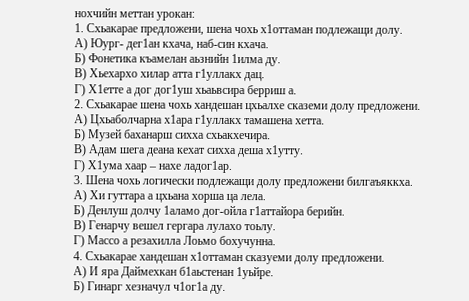нохчийн меттан урокан:
1. Схьакарае предложени, шена чохь х1оттаман подлежащи долу.
А) Юург- дег1ан кхача, наб-син кхача.
Б) Фонетика къамелан аьзнийн 1илма ду.
В) Хьехархо хилар атта г1уллакх дац.
Г) Х1етте а дог дог1уш хьаьвсира берриш а.
2. Схьакарае шена чохь хандешан цхьалхе сказеми долу предложени.
А) Цхьаболчарна х1ара г1уллакх тамашена хетта.
Б) Музей баханарш сихха схьакхечира.
В) Адам шега деана кехат сихха деша х1утту.
Г) Х1ума хаар – нахе ладог1ар.
3. Шена чохь логически подлежащи долу предложени билгаъяккха.
А) Хи гуттара а цхьана хорша ца лела.
Б) Денлуш долчу 1аламо дог-ойла г1аттайора берийн.
В) Генарчу вешел гергара лулахо тоьлу.
Г) Массо а резахилла Лоьмо бохучунна.
4. Схьакарае хандешан х1оттаман сказуеми долу предложени.
А) И яра Даймехкан б1аьстенан 1уьйре.
Б) Гинарг хезначул ч1ог1а ду.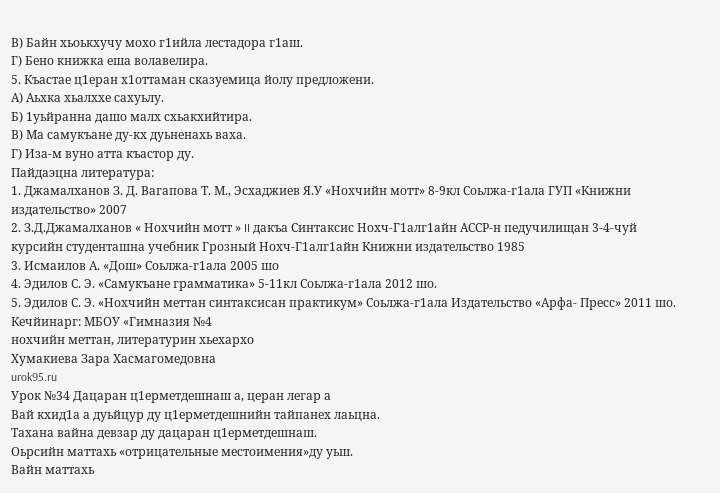В) Байн хьоькхучу мохо г1ийла лестадора г1аш.
Г) Бено книжка еша волавелира.
5. Къастае ц1еран х1оттаман сказуемица йолу предложени.
А) Аьхка хьалххе сахуьлу.
Б) 1уьйранна дашо малх схьакхийтира.
В) Ма самукъане ду-кх дуьненахь ваха.
Г) Иза-м вуно атта къастор ду.
Пайдаэцна литература:
1. Джамалханов З. Д. Вагапова Т. М., Эсхаджиев Я.У «Нохчийн мотт» 8-9кл Соьлжа-г1ала ГУП «Книжни издательство» 2007
2. З.Д.Джамалханов « Нохчийн мотт » II дакъа Синтаксис Нохч-Г1алг1айн АССР-н педучилищан 3-4-чуй курсийн студенташна учебник Грозный Нохч-Г1алг1айн Книжни издательство 1985
3. Исмаилов А. «Дош» Соьлжа-г1ала 2005 шо
4. Эдилов С. Э. «Самукъане грамматика» 5-11кл Соьлжа-г1ала 2012 шо.
5. Эдилов С. Э. «Нохчийн меттан синтаксисан практикум» Соьлжа-г1ала Издательство «Арфа- Пресс» 2011 шо.
Кечйинарг: МБОУ «Гимназия №4
нохчийн меттан, литературин хьехархо
Хумакиева Зара Хасмагомедовна
urok95.ru
Урок №34 Дацаран ц1ерметдешнаш а, церан легар а
Вай кхид1а а дуьйцур ду ц1ерметдешнийн тайпанех лаьцна.
Тахана вайна девзар ду дацаран ц1ерметдешнаш.
Оьрсийн маттахь «отрицательные местоимения»ду уьш.
Вайн маттахь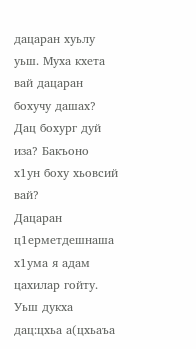дацаран хуьлу уьш. Муха кхета вай дацаран бохучу дашах?
Дац бохург дуй иза? Бакъоно х1ун боху хьовсий вай?
Дацаран ц1ерметдешнаша х1ума я адам цахилар гойту. Уьш дукха дац:цхьа а(цхьаъа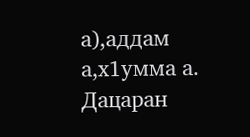а),аддам а,х1умма а. Дацаран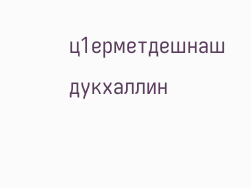ц1ерметдешнаш дукхаллин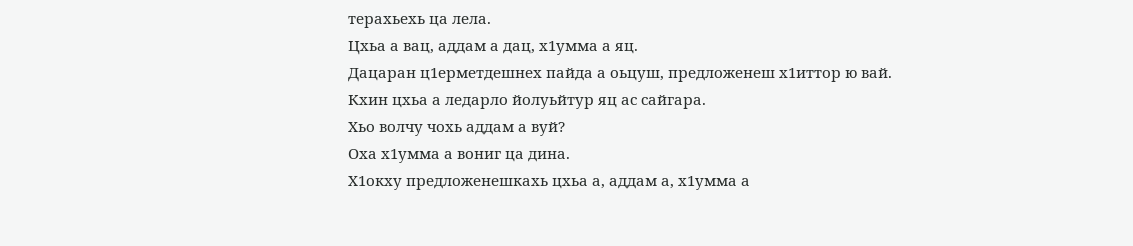терахьехь ца лела.
Цхьа а вац, аддам а дац, х1умма а яц.
Дацаран ц1ерметдешнех пайда а оьцуш, предложенеш х1иттор ю вай.
Кхин цхьа а ледарло йолуьйтур яц ас сайгара.
Хьо волчу чохь аддам а вуй?
Оха х1умма а вониг ца дина.
Х1окху предложенешкахь цхьа а, аддам а, х1умма а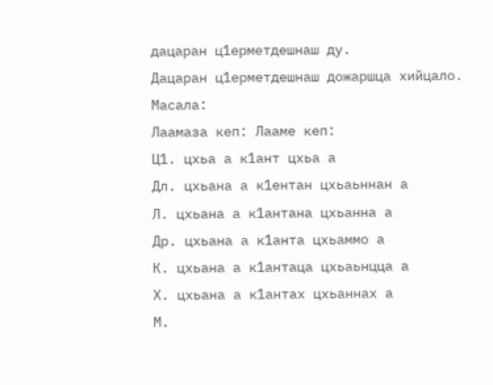дацаран ц1ерметдешнаш ду.
Дацаран ц1ерметдешнаш дожаршца хийцало. Масала:
Лаамаза кеп: Лааме кеп:
Ц1. цхьа а к1ант цхьа а
Дл. цхьана а к1ентан цхьаьннан а
Л. цхьана а к1антана цхьанна а
Др. цхьана а к1анта цхьаммо а
К. цхьана а к1антаца цхьаьнцца а
Х. цхьана а к1антах цхьаннах а
М.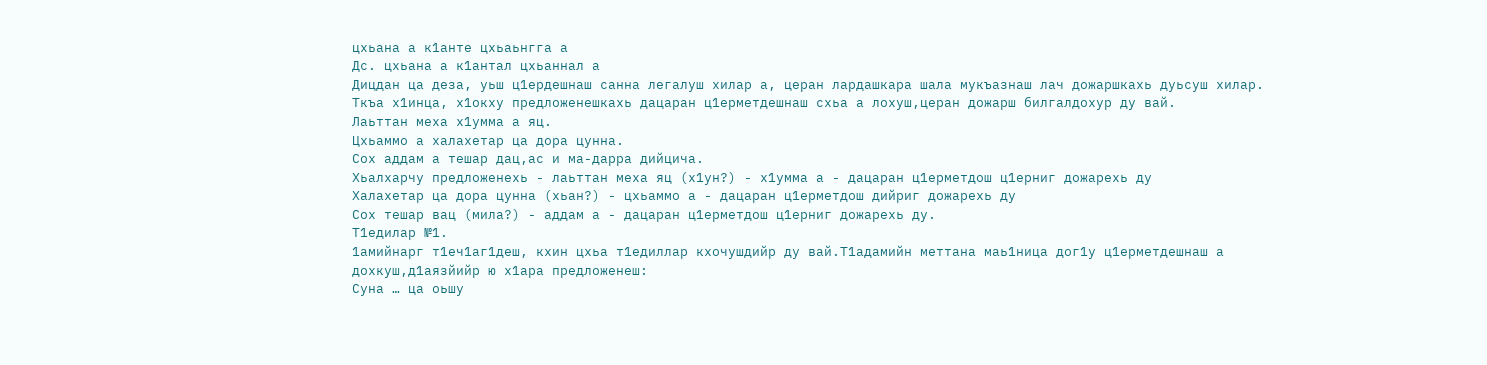цхьана а к1анте цхьаьнгга а
Дс. цхьана а к1антал цхьаннал а
Дицдан ца деза, уьш ц1ердешнаш санна легалуш хилар а, церан лардашкара шала мукъазнаш лач дожаршкахь дуьсуш хилар.
Ткъа х1инца, х1окху предложенешкахь дацаран ц1ерметдешнаш схьа а лохуш,церан дожарш билгалдохур ду вай.
Лаьттан меха х1умма а яц.
Цхьаммо а халахетар ца дора цунна.
Сох аддам а тешар дац,ас и ма-дарра дийцича.
Хьалхарчу предложенехь - лаьттан меха яц (х1ун?) - х1умма а - дацаран ц1ерметдош ц1ерниг дожарехь ду
Халахетар ца дора цунна (хьан?) - цхьаммо а - дацаран ц1ерметдош дийриг дожарехь ду
Сох тешар вац (мила?) - аддам а - дацаран ц1ерметдош ц1ерниг дожарехь ду.
Т1едилар №1.
1амийнарг т1еч1аг1деш, кхин цхьа т1едиллар кхочушдийр ду вай.Т1адамийн меттана маь1ница дог1у ц1ерметдешнаш а дохкуш,д1аязйийр ю х1ара предложенеш:
Суна … ца оьшу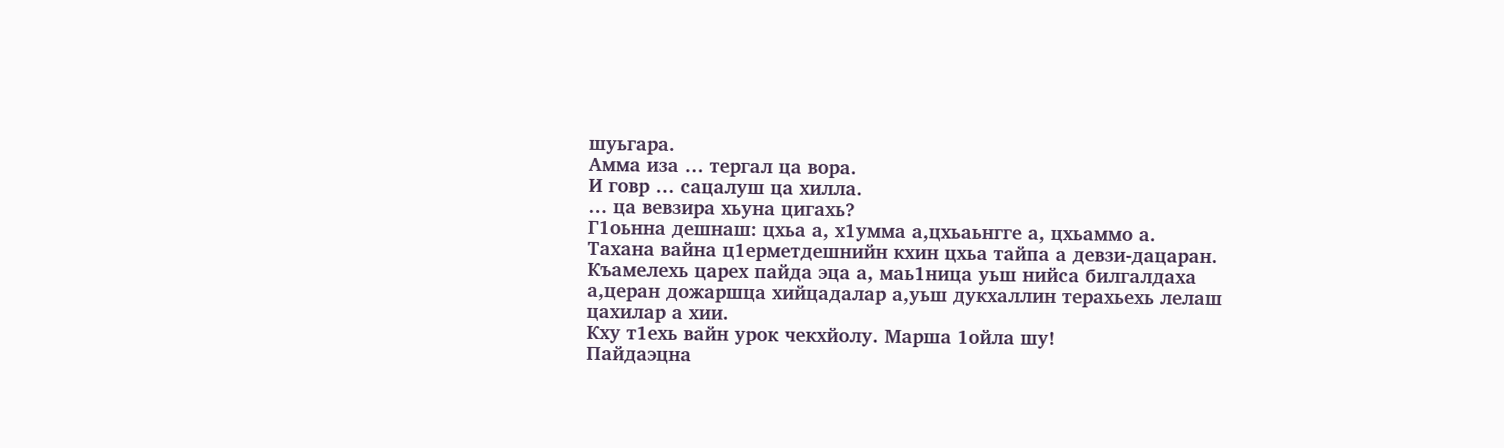шуьгара.
Амма иза … тергал ца вора.
И говр … сацалуш ца хилла.
… ца вевзира хьуна цигахь?
Г1оьнна дешнаш: цхьа а, х1умма а,цхьаьнгге а, цхьаммо а.
Тахана вайна ц1ерметдешнийн кхин цхьа тайпа а девзи-дацаран. Къамелехь царех пайда эца а, маь1ница уьш нийса билгалдаха а,церан дожаршца хийцадалар а,уьш дукхаллин терахьехь лелаш цахилар а хии.
Кху т1ехь вайн урок чекхйолу. Марша 1ойла шу!
Пайдаэцна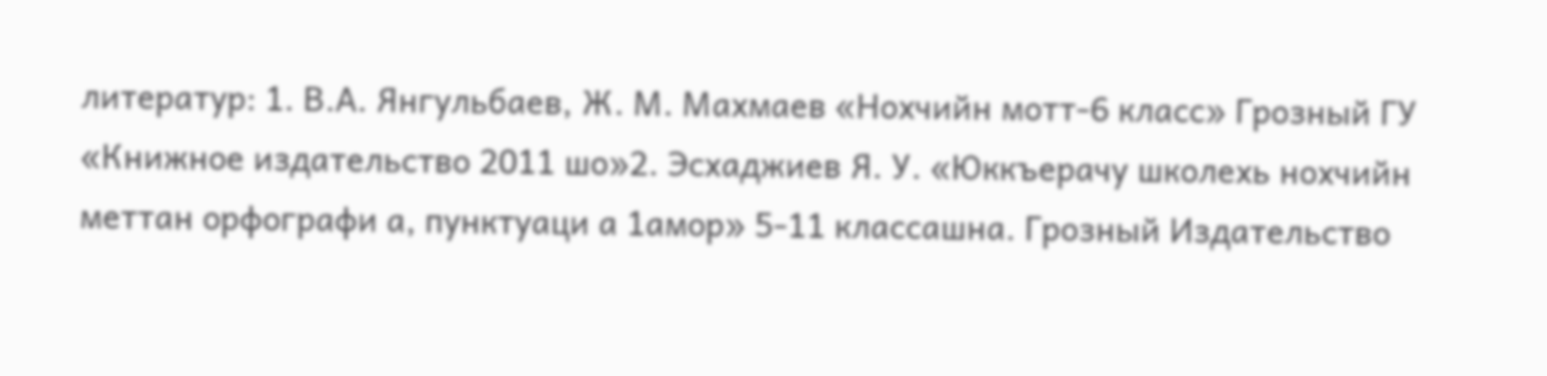литератур: 1. В.А. Янгульбаев, Ж. М. Махмаев «Нохчийн мотт-6 класс» Грозный ГУ «Книжное издательство 2011 шо»2. Эсхаджиев Я. У. «Юккъерачу школехь нохчийн меттан орфографи а, пунктуаци а 1амор» 5-11 классашна. Грозный Издательство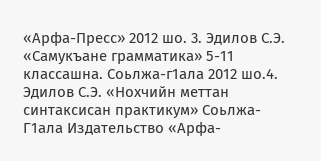«Арфа-Пресс» 2012 шо. 3. Эдилов С.Э. «Самукъане грамматика» 5-11 классашна. Соьлжа-г1ала 2012 шо.4. Эдилов С.Э. «Нохчийн меттан синтаксисан практикум» Соьлжа-Г1ала Издательство «Арфа-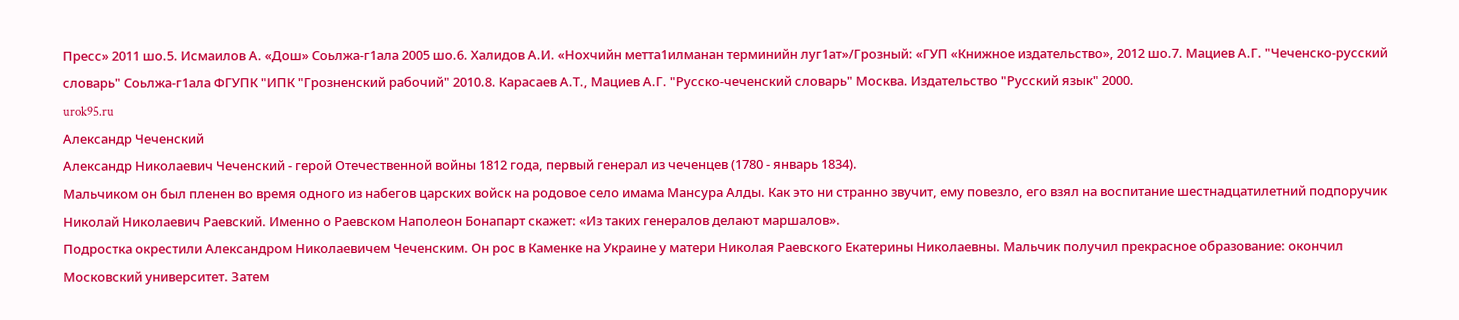Пресс» 2011 шо.5. Исмаилов А. «Дош» Соьлжа-г1ала 2005 шо.6. Халидов А.И. «Нохчийн метта1илманан терминийн луг1ат»/Грозный: «ГУП «Книжное издательство», 2012 шо.7. Мациев А.Г. "Чеченско-русский словарь" Соьлжа-г1ала ФГУПК "ИПК "Грозненский рабочий" 2010.8. Карасаев А.Т., Мациев А.Г. "Русско-чеченский словарь" Москва. Издательство "Русский язык" 2000.
urok95.ru
Александр Чеченский
Александр Николаевич Чеченский - герой Отечественной войны 1812 года, первый генерал из чеченцев (1780 - январь 1834).
Мальчиком он был пленен во время одного из набегов царских войск на родовое село имама Мансура Алды. Как это ни странно звучит, ему повезло, его взял на воспитание шестнадцатилетний подпоручик Николай Николаевич Раевский. Именно о Раевском Наполеон Бонапарт скажет: «Из таких генералов делают маршалов».
Подростка окрестили Александром Николаевичем Чеченским. Он рос в Каменке на Украине у матери Николая Раевского Екатерины Николаевны. Мальчик получил прекрасное образование: окончил Московский университет. Затем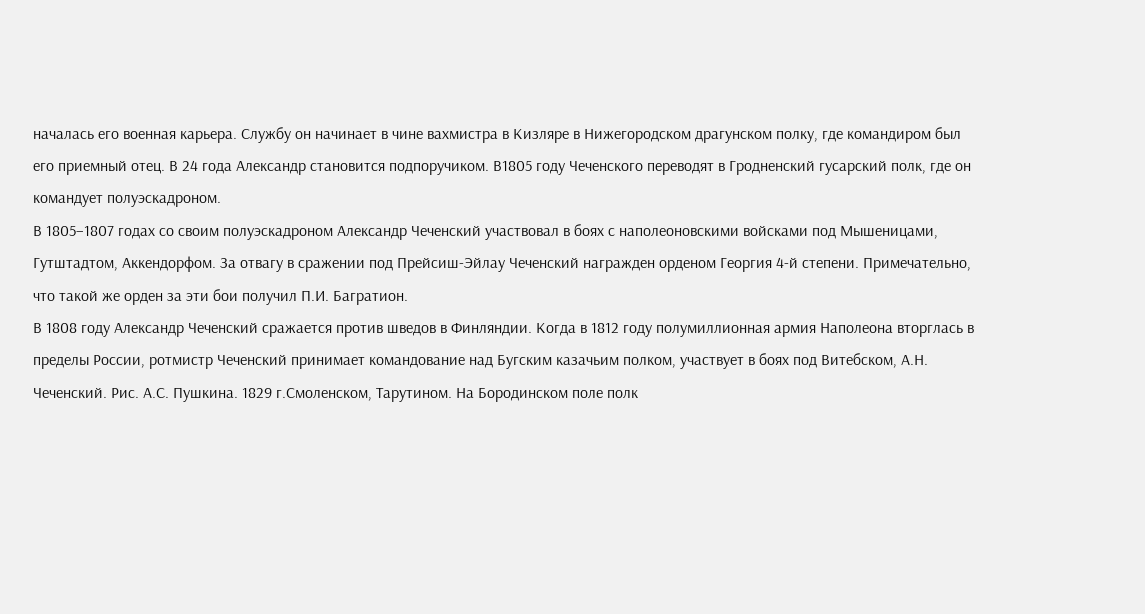началась его военная карьера. Службу он начинает в чине вахмистра в Кизляре в Нижегородском драгунском полку, где командиром был его приемный отец. В 24 года Александр становится подпоручиком. В1805 году Чеченского переводят в Гродненский гусарский полк, где он командует полуэскадроном.
В 1805–1807 годах со своим полуэскадроном Александр Чеченский участвовал в боях с наполеоновскими войсками под Мышеницами, Гутштадтом, Аккендорфом. За отвагу в сражении под Прейсиш-Эйлау Чеченский награжден орденом Георгия 4-й степени. Примечательно, что такой же орден за эти бои получил П.И. Багратион.
В 1808 году Александр Чеченский сражается против шведов в Финляндии. Когда в 1812 году полумиллионная армия Наполеона вторглась в пределы России, ротмистр Чеченский принимает командование над Бугским казачьим полком, участвует в боях под Витебском, А.Н. Чеченский. Рис. А.С. Пушкина. 1829 г.Смоленском, Тарутином. На Бородинском поле полк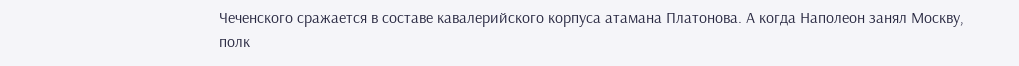Чеченского сражается в составе кавалерийского корпуса атамана Платонова. А когда Наполеон занял Москву, полк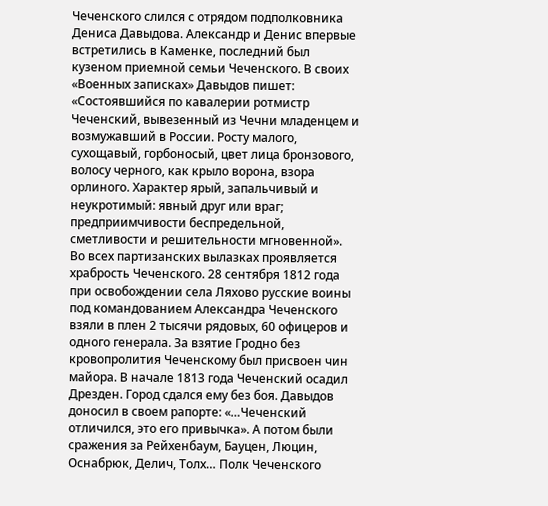Чеченского слился с отрядом подполковника Дениса Давыдова. Александр и Денис впервые встретились в Каменке, последний был кузеном приемной семьи Чеченского. В своих «Военных записках» Давыдов пишет: «Состоявшийся по кавалерии ротмистр Чеченский, вывезенный из Чечни младенцем и возмужавший в России. Росту малого, сухощавый, горбоносый, цвет лица бронзового, волосу черного, как крыло ворона, взора орлиного. Характер ярый, запальчивый и неукротимый: явный друг или враг; предприимчивости беспредельной, сметливости и решительности мгновенной».
Во всех партизанских вылазках проявляется храбрость Чеченского. 28 сентября 1812 года при освобождении села Ляхово русские воины под командованием Александра Чеченского взяли в плен 2 тысячи рядовых, 60 офицеров и одного генерала. За взятие Гродно без кровопролития Чеченскому был присвоен чин майора. В начале 1813 года Чеченский осадил Дрезден. Город сдался ему без боя. Давыдов доносил в своем рапорте: «…Чеченский отличился, это его привычка». А потом были сражения за Рейхенбаум, Бауцен, Люцин, Оснабрюк, Делич, Толх… Полк Чеченского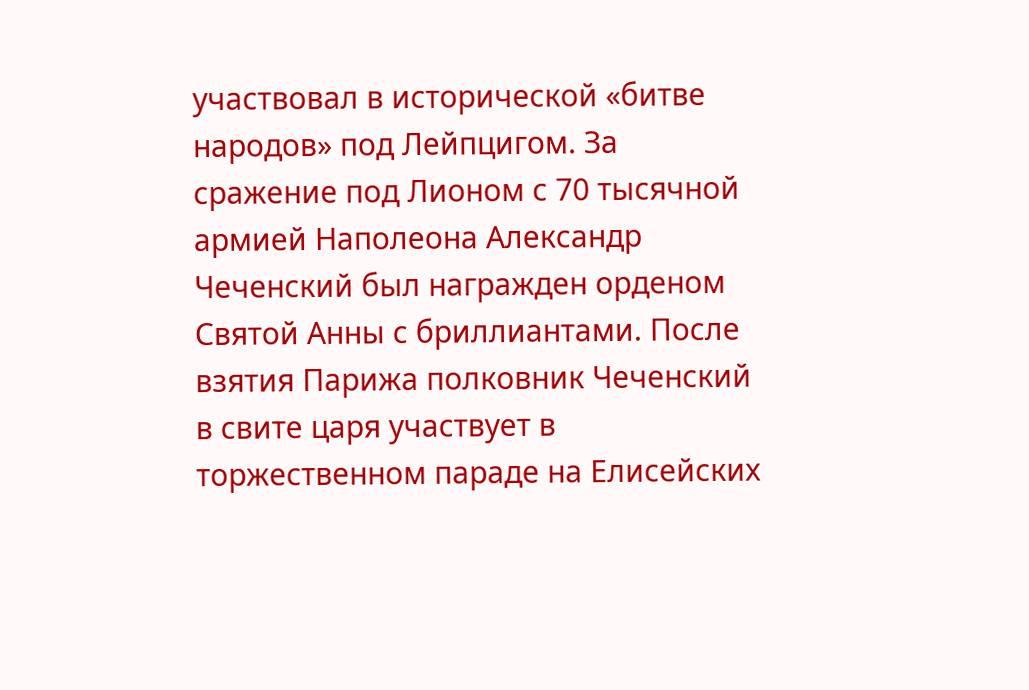участвовал в исторической «битве народов» под Лейпцигом. За сражение под Лионом с 70 тысячной армией Наполеона Александр Чеченский был награжден орденом Святой Анны с бриллиантами. После взятия Парижа полковник Чеченский в свите царя участвует в торжественном параде на Елисейских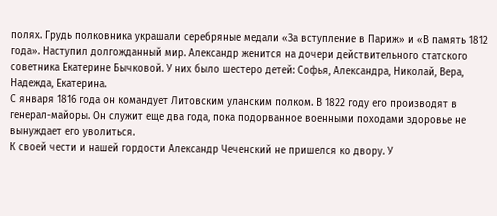полях. Грудь полковника украшали серебряные медали «За вступление в Париж» и «В память 1812 года». Наступил долгожданный мир. Александр женится на дочери действительного статского советника Екатерине Бычковой. У них было шестеро детей: Софья, Александра, Николай, Вера, Надежда, Екатерина.
С января 1816 года он командует Литовским уланским полком. В 1822 году его производят в генерал-майоры. Он служит еще два года, пока подорванное военными походами здоровье не вынуждает его уволиться.
К своей чести и нашей гордости Александр Чеченский не пришелся ко двору. У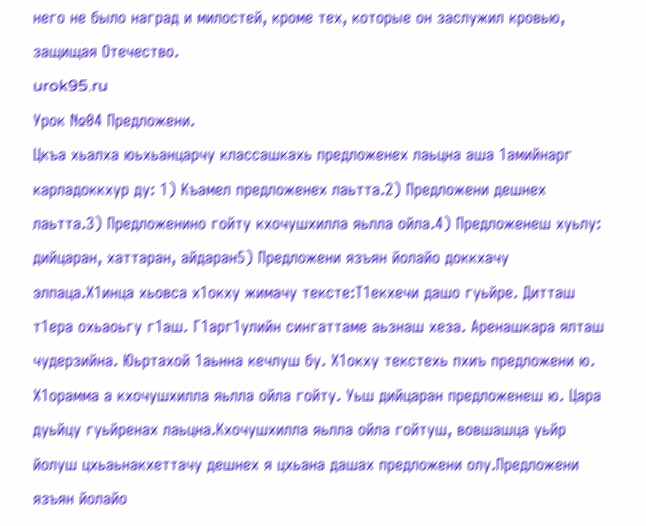него не было наград и милостей, кроме тех, которые он заслужил кровью, защищая Отечество.
urok95.ru
Урок №04 Предложени.
Цкъа хьалха юьхьанцарчу классашкахь предложенех лаьцна аша 1амийнарг карладоккхур ду: 1) Къамел предложенех лаьтта.2) Предложени дешнех лаьтта.3) Предложенино гойту кхочушхилла яьлла ойла.4) Предложенеш хуьлу: дийцаран, хаттаран, айдаран5) Предложени язъян йолайо доккхачу элпаца.Х1инца хьовса х1окху жимачу тексте:Т1екхечи дашо гуьйре. Дитташ т1ера охьаоьгу г1аш. Г1арг1улийн сингаттаме аьзнаш хеза. Аренашкара ялташ чудерзийна. Юьртахой 1аьнна кечлуш бу. Х1окху текстехь пхиъ предложени ю. Х1орамма а кхочушхилла яьлла ойла гойту. Уьш дийцаран предложенеш ю. Цара дуьйцу гуьйренах лаьцна.Кхочушхилла яьлла ойла гойтуш, вовшашца уьйр йолуш цхьаьнакхеттачу дешнех я цхьана дашах предложени олу.Предложени язъян йолайо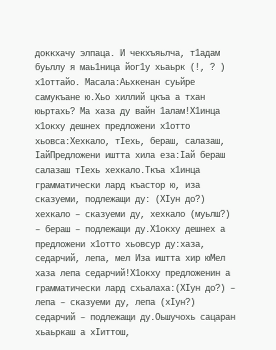доккхачу элпаца. И чекхъяьлча, т1адам буьллу я маь1ница йог1у хьаьрк (!, ? ) х1оттайо. Масала:Аьхкенан суьйре самукъане ю.Хьо хиллий цкъа а тхан юьртахь? Ма хаза ду вайн 1алам!Х1инца х1окху дешнех предложени х1отто хьовса:Хехкало, тIехь, бераш, салазаш, IайПредложени иштта хила еза:Iай бераш салазаш тIехь хехкало.Ткъа х1инца грамматически лард къастор ю, иза сказуеми, подлежащи ду: (ХIун до?) хехкало – сказуеми ду, хехкало (муьлш?) – бераш – подлежащи ду.Х1окху дешнех а предложени х1отто хьовсур ду:хаза, седарчий, лепа, мел Иза иштта хир юМел хаза лепа седарчий!Х1окху предложенин а грамматически лард схьалаха:(ХIун до?) – лепа – сказуеми ду, лепа (хIун?) седарчий – подлежащи ду.Оьшучохь сацаран хьаьркаш а хIиттош,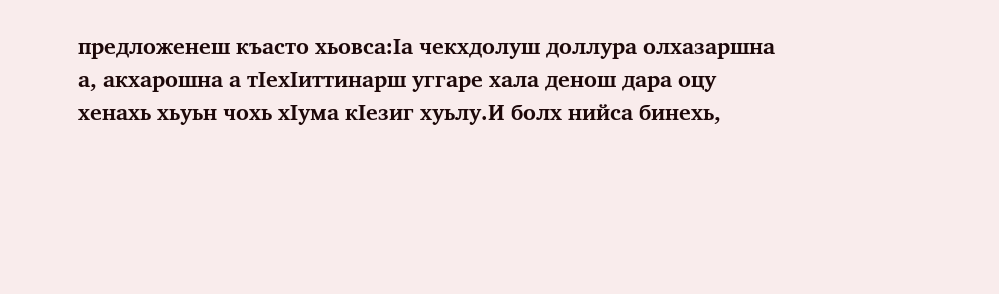предложенеш къасто хьовса:Iа чекхдолуш доллура олхазаршна а, акхарошна а тIехIиттинарш уггаре хала денош дара оцу хенахь хьуьн чохь хIума кIезиг хуьлу.И болх нийса бинехь,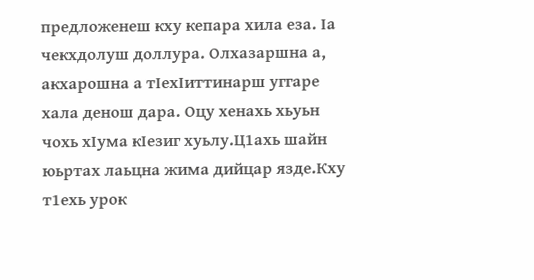предложенеш кху кепара хила еза. Iа чекхдолуш доллура. Олхазаршна а, акхарошна а тIехIиттинарш уггаре хала денош дара. Оцу хенахь хьуьн чохь хIума кIезиг хуьлу.Ц1ахь шайн юьртах лаьцна жима дийцар язде.Кху т1ехь урок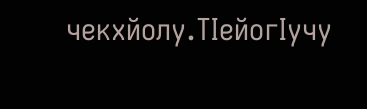чекхйолу.ТIейогIучу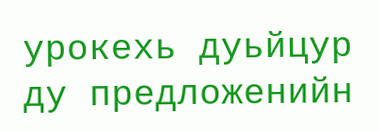урокехь дуьйцур ду предложенийн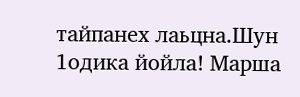тайпанех лаьцна.Шун 1одика йойла! Марша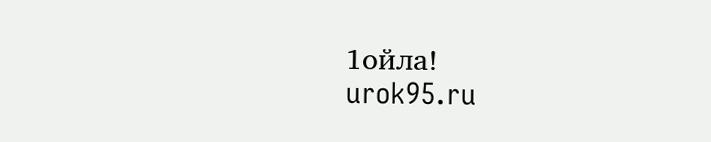1ойла!
urok95.ru